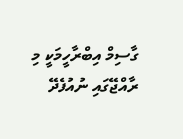ގާސިމް އިބްރާހީމަކީ މި ރާއްޖޭގައި ނުއުފެދޭ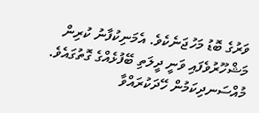ވަރުގެ ބޮޑު މަހުޖަނެކެވެ. އެމަނިކުފާނު ކުރިން މަޝްހޫރުވެފައި ވަނީ ދީލަތި ބޭފުޅެއްގެ ގޮތުގައެވެ. މުއްސަނދިކަމުން ހޭދަކުރައްވާ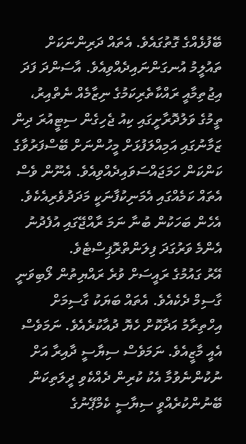ބޭފުޅެއްގެ ގޮތުގައެވެ. އެތައް ދަރިންނަކަށް ތައުލީމު އުނގަންނައިދެއްވިއެވެ. އާސަންދަ ފަދަ އިޖުތިމާއީ ރައްކާތެރިކަމުގެ ނިޒާމެއް ނެތްއިރު، ތީމުގެ ވަލުދޮރާށީގައި ކިއު ޖެހިގެން ސިޓީއުރަ ދިން ޒަމާނުގައި އަމިއްލަފުޅަށް މީހުންނަށް ބޭސްފަރުވާގެ ކަންކަން ހަމަޖައްސަވައިދެއްވިއެވެ. އެނޫން ވެސް އެތައް ކަމެއްގައި އެމަނިކުފާނަކީ މަދަދުވެރިއެކެވެ. އެހެން ބަހަކުން ބުނާ ނަމަ ރާއްޖޭގައި އުފެދުނު އެންމެ ވަރުގަދަ ފިލަންތްރޮޕިސްޓެވެ.
އޭރު ގައުމުގެ ރައީސަށް ވުރެ ރައްޔިތުން ލޯބިވަނީ ގާސިމް ދެކެއެވެ. އެތައް ބަޔަކު ގާސިމަށް އިހްތިރާމު އަދާކޮށް ހެޔޮ ދުއާކުރެއެވެ. ނަމަވެސް އެއީ މާޒީއެވެ. ނަމަވެސް ސިޔާސީ ދާއިރާ އަށް ނުކުންނެވުމާ އެކު ކުރިން ދެއްކެވި ދީލަތިކަން ބޭނުންކުރެއްވީ ސިޔާސީ ކެމްޕޭނުގެ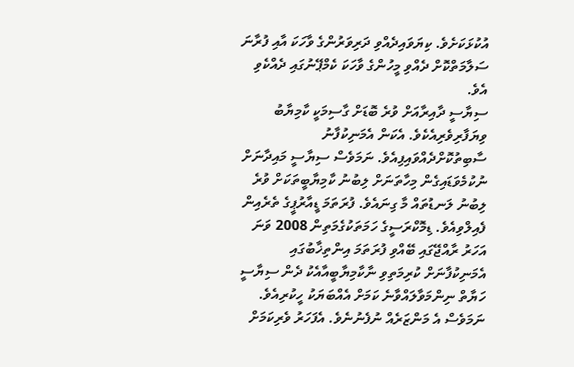އުކުޅަކަށެވެ. ކިޔަވައިދެއްވި ދަރިވަރުންގެ ވާހަކަ އާއި ފުރާނަ ސަލާމަތްކޮށް ދެއްވި މީހުންގެ ވާހަކަ ކެމްޕޭނުގައި ދެއްކެވި އެވެ.
ސިޔާސީ ދާއިރާއަށް ވުރެ ބޮޑަށް ގާސިމަކީ ކާމިޔާބު ވިޔަފާރިވެރިއެކެވެ. އެކަން އެމަނިކުފާނު ސާބިތުކޮށްދެއްވައިފިއެވެ. ނަމަވެސް ސިޔާސީ މައިދާނަށް ނުކުމެވަޑައިގެން މިހާތަނަށް ލިބުނު ކާމިޔާބީތަކަށް ވުރެ ލިބުނު ލަނޑުތައް މާ ގިނައެވެ. ފުރަތަމަ ޑީއާރުޕީގެ ތެރެއިން ފެއިލްވިއެވެ. ޑިމޮކްރަސީގެ ހަމަތަކުގެމަތިން 2008 ވަނަ އަހަރު ރާއްޖޭގައި ބޭއްވި ފުރަތަމަ އިންތިޚާބުގައި އެމަނިކުފާނަށް ކުރިމަތިވި ނާކާމިޔާބީއާއެކު ދެން ސިޔާސީ ހަޔާތް ނިންމަވާލައްވާނެ ކަމަށް އެއްބަޔަކު ހީކުރިއެވެ. ނަމަވެސް އެ މަންޒަރެއް ނުފެނުނެވެ. އެފަހަރު ވެރިކަމަށް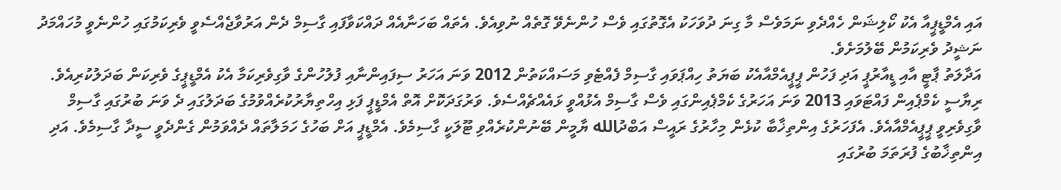އައި އެމްޑީޕީއާ އެކު ކޯލިޝަން ހެއްދެވި ނަމަވެސް މާ ގިނަ ދުވަހަކު އެގޮތުގައި ވެސް ހުންނެވޭ ގޮތެއް ނުވިއެވެ. އެތައް ބަހަނާއެއް ދައްކަވާފައި ގާސިމް ދެން އަރުވާޖެއްސެވީ ވެރިކަމުގައި ހުންނެވީ މުހައްމަދު ނަޝީދު ވެރިކަމުން ބޭލުމަށެވެ.
އަދާލަތު ޕާޓީ އާއި ޑީއާރުޕީ އަދި ފަހުން ޕީޕީއެމްއާއެކު ބަޔަތު ހިއްޕަވައި ގާސިމް ފެއްޓެވި މަސައްކަތުން 2012 ވަނަ އަހަރު ސިފައިންނާއި ފުލުހުންގެ ވާގިވެރިކަމާ އެކު އެމްޑީޕީގެ ވެރިކަން ބަދަލުކުރިއެވެ. ރިޔާސީ ކެމްޕެއިން ފައްޓަވައި 2013 ވަނަ އަހަރުގެ ކެމްޕެއިންގައި ވެސް ގާސިމް އެޅުއްވީ ޅައެއްޗެއްސެވެ. ވަރުގަދަކޮށް އޮތް އެމްޑީޕީ ފަޅި އިހްތިޔާރުކުރެއްވުމުގެ ބަދަލުގައި ދެ ވަނަ ބުރުގައި ގާސިމް ވާގިވެރިވީ ޕީޕީއެމްއާއެވެ. އެފަހަރުގެ އިންތިޚާބާ ކުޅެން މިހާރުގެ ރައީސް އަބްދުالله ޔާމީން ބޭނުންކުރެއްވި ޓޫލަކީ ގާސިމެވެ. އެމްޑީޕީ އަށް ބަހުގެ ހަމަލާތައް ދެއްވަމުން ގެންދެވީ ސީދާ ގާސިމެވެ. އަދި އިންތިޚާބުގެ ފުރަތަމަ ބުރުގައި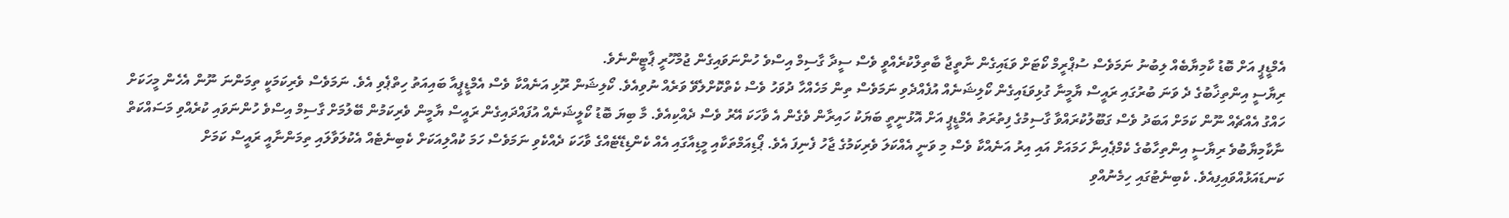އެމްޑީޕީ އަށް ބޮޑު ކާމިޔާބެއް ލިބުނު ނަމަވެސް ސުޕްރީމް ކޯޓަށް ވަޑައިގެން ނާތީޖާ ބާތިލްކުރެއްވީ ވެސް ސީދާ ގާސިމް އިސްވެ ހުންނަވައިގެން ޖުމްހޫރީ ޕާޓީންނެވެ.
ރިޔާސީ އިންތިޚާބުގެ ދެ ވަނަ ބުރުގައި ރައީސް ޔާމީނާ ގުޅިވަޑައިގެން ކޯލިޝަނެއް އުފެއްދެވި ނަމަވެސް ތިން މަހެއްހާ ދުވަހު ވެސް ކެތްކޮށްލެވޭ ވަރެއް ނުވިއެވެ. ކޯލިޝަން ރޫޅި އަނެއްކާ ވެސް އެމްޑީޕީއާ ބައިއަތު ހިތްޕެވި އެވެ. ނަމަވެސް ވެރިކަމަކީ ތިމަންނަ ނޫން އެހެން މީހަކަށް ހައްގު އެއްޗެއް ނޫން ކަމަށް އަބަދު ވެސް ގަބޫލުކުރައްވާ ގާސިމުގެ ފިތުރަތު އެމްޑީޕީ އަށް އޮޅުނީތީ ބަޔަކު ހައިރާން ވެގެން އެ ވާހަކަ އޭރު ވެސް ދެއްކިއެވެ. މާ ބިޔަ ބޮޑު ކޯލީޝަނެއް އުފައްދައިގެން ރައީސް ޔާމީން ވެރިކަމުން ބޭލުމަށް ގާސިމް އިސްވެ ހުންނަވައި ކުރެއްވި މަސައްކަތް ނާކާމިޔާބުވެ ރިޔާސީ އިންތިހާބުގެ ކެމްޕެއިނާ ހަމައަށް އައި އިރު އަނެއްކާ ވެސް މި ވަނީ އެއްކަލަ ވެރިކަމުގެ ޖާހު ފެނިފަ އެވެ. ޕޯޑިއަމްތަކާއި މީޑިއާގައި އެއް ކެންޑިޑޭޓެއްގެ ވާހަކަ ދެއްކެވި ނަމަވެސް ހަމަ ކުއްލިއަކަށް ކެބިނެޓެއް އެކުލަވާލައި ތިމަންނާއީ ރައީސް ކަމަށް ކަނޑައަޅުއްވައިފިއެވެ. ކެބިނެޓުގައި ހިމެނުއްވި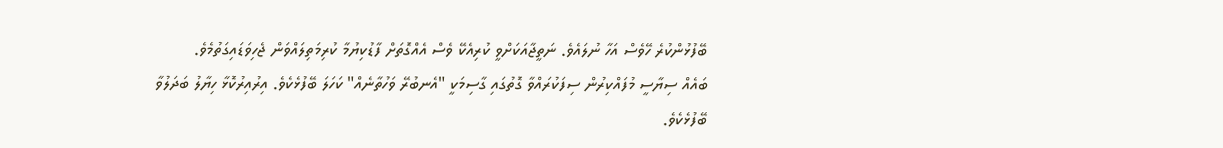ބޭފުޅުންކުރެ ހޭވެސް އަހާ ނުލައެވެ. ނަތީޖާއަކަށްވީ ކުރިއެކޭ ވެސް އެއްގޮތަށް ފާޑުކިޔުމާ ކުރިމަތިލައްވަން ޖެހިވަޑައިގަތުމެވެ.
ބައެއް ސިޔާސީ މުފައްކިރުން ސިފަކުރައްވާ ގޮތުގައި ގާސިމަކީ "އެނބުރޭ ވަހުތާނެއް" ކަހަލަ ބޭފުޅެކެވެ. އިރުއިރުކޮޅާ ހިޔާލު ބަދަލުވާ ބޭފުޅެކެވެ.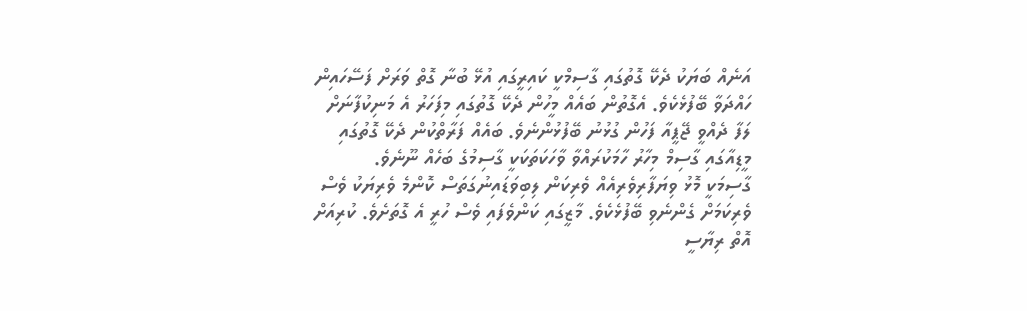އަނެއް ބަޔަކު ދެކޭ ގޮތުގައި ގާސިމްކީ ކައިރީގައި އުޅޭ ބުނާ ގޮތް ވަރަށް ފަސޭހައިން ހައްދަވާ ބޭފުޅެކެވެ. އެގޮތުން ބައެއް މީހުން ދެކޭ ގޮތުގައި މިފަހަރު އެ މަނިކުފާނަށް ލަފާ ދެއްވީ ޖޭޕީއާ ފަހުން ގުޅުނު ބޭފުޅުންނެވެ. ބައެއް ފަރާތްކުން ދެކޭ ގޮތުގައި މީޑިއާގައި ގާސިމް މިހާރު ހާމަކުރައްވާ ވާހަކަތަކަކީ ގާސިމުގެ ބަހެއް ނޫނެވެ.
ގާސިމަކީ މޮޅު ވިޔަފާރިވެރިއެއް ވެރިކަން ލިބިވަޑައިނުގަތަސް ކޮންމެ ވެރިޔަކު ވެސް ވެރިކަމަށް ގެންނެވި ބޭފުޅެކެވެ. މާޒީގައި ކަންވެފައި ވެސް ހުރީ އެ ގޮތަށެވެ. ކުރިއަށް އޮތް ރިޔާސީ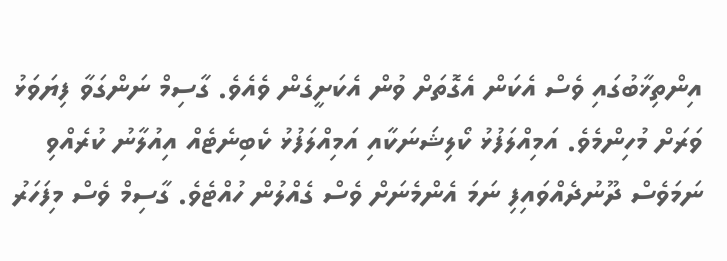އިންތިޚާބުގައި ވެސް އެކަން އެގޮތަށް ވުން އެކަށީގެން ވެއެވެ. ގާސިމް ނަންގަވާ ފިޔަވަޅު ވަރަށް މުހިންމެވެ. އަމިއްލަފުޅު ކޯލިޝަނަކާއި އަމިއްލަފުޅު ކެބިނެޓެއް އިއުލާނު ކުރެއްވި ނަމަވެސް ދޫނުދެއްވައިފި ނަމަ އެންމެނަށް ވެސް ގެއްލުން ހުއްޓެވެ. ގާސިމް ވެސް މިފަހަރު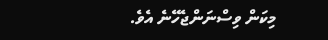މިކަން ވިސްނަންޖެހޭނެ އެވެ.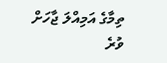ތިމާގެ އަމިއްލަ ޖާހަށް ވުރެ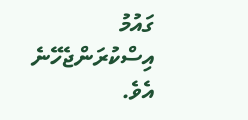ގައުމު އިސްކުރަންޖެހޭނެ އެވެ.